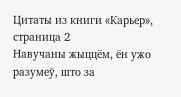Цитаты из книги «Карьер», страница 2
Навучаны жыццём, ён ужо разумеў, што за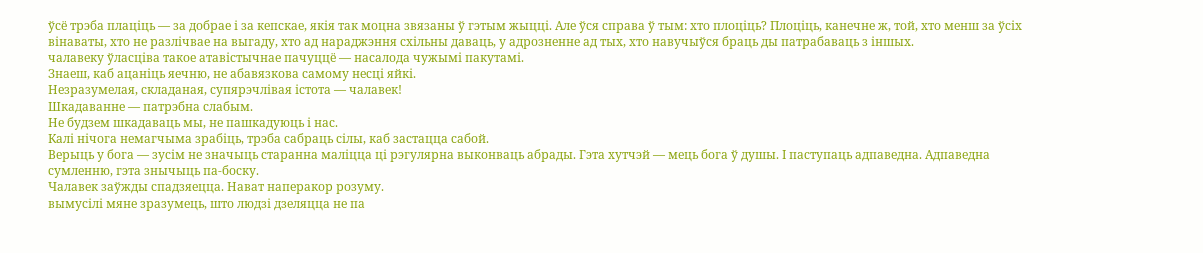ўсё трэба плаціць — за добрае і за кепскае, якія так моцна звязаны ў гэтым жыцці. Але ўся справа ў тым: хто плоціць? Плоціць, канечне ж, той, хто менш за ўсіх вінаваты, хто не разлічвае на выгаду, хто ад нараджэння схільны даваць, у адрозненне ад тых, хто навучыўся браць ды патрабаваць з іншых.
чалавеку ўласціва такое атавістычнае пачуццё — насалода чужымі пакутамі.
Знаеш, каб ацаніць яечню, не абавязкова самому несці яйкі.
Незразумелая, складаная, супярэчлівая істота — чалавек!
Шкадаванне — патрэбна слабым.
Не будзем шкадаваць мы, не пашкадуюць і нас.
Калі нічога немагчыма зрабіць, трэба сабраць сілы, каб застацца сабой.
Верыць у бога — зусім не значыць старанна маліцца ці рэгулярна выконваць абрады. Гэта хутчэй — мець бога ў душы. І паступаць адпаведна. Адпаведна сумленню, гэта знычыць па-боску.
Чалавек заўжды спадзяецца. Нават наперакор розуму.
вымусілі мяне зразумець, што людзі дзеляцца не па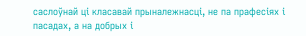саслоўнай ці класавай прыналежнасці, не па прафесіях і пасадах, а на добрых і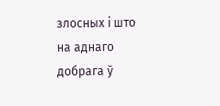злосных і што на аднаго добрага ў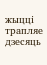жыцці трапляе дзесяць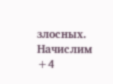злосных.
Начислим +4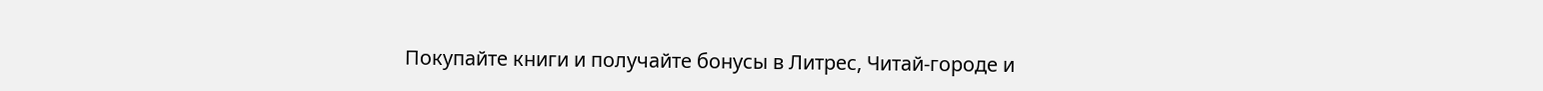Покупайте книги и получайте бонусы в Литрес, Читай-городе и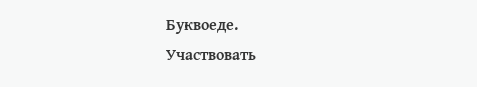Буквоеде.
Участвовать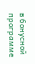в бонусной программе